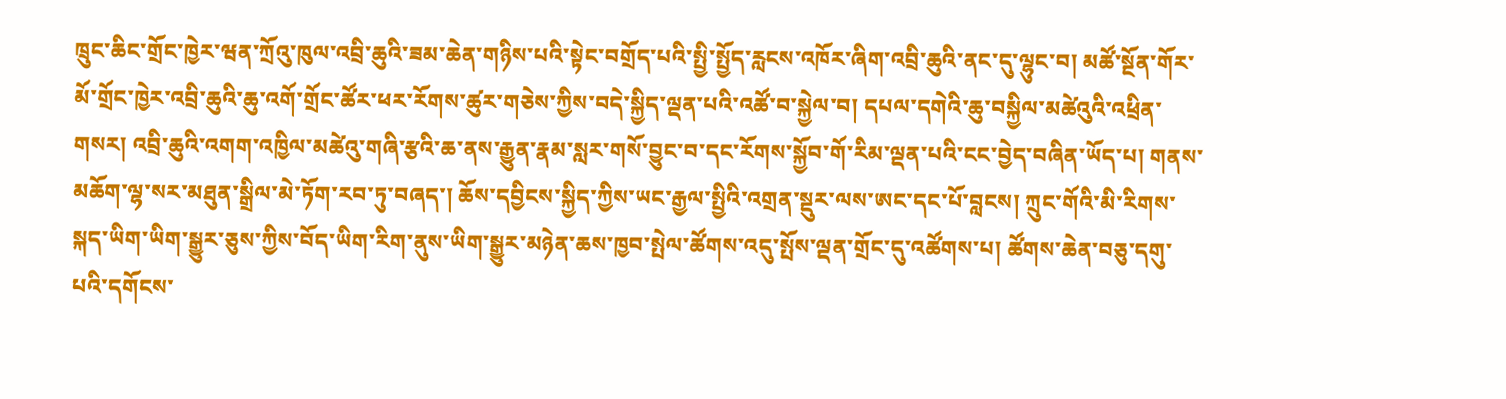ཁྲུང་ཆིང་གྲོང་ཁྱེར་ཝན་ཀྲོའུ་ཁུལ་འབྲི་ཆུའི་ཟམ་ཆེན་གཉིས་པའི་སྟེང་བགྲོད་པའི་སྤྱི་སྤྱོད་རླངས་འཁོར་ཞིག་འབྲི་ཆུའི་ནང་དུ་ལྷུང་བ། མཚོ་སྔོན་གོར་མོ་གྲོང་ཁྱེར་འབྲི་ཆུའི་ཆུ་འགོ་གྲོང་ཚོར་ཕར་རོགས་ཚུར་གཅེས་ཀྱིས་བདེ་སྐྱིད་ལྡན་པའི་འཚོ་བ་སྐྱེལ་བ། དཔལ་དགེའི་ཆུ་བསྐྱིལ་མཚེའུའི་འཕྲིན་གསར། འབྲི་ཆུའི་འགག་འཁྱིལ་མཚེའུ་གཞི་རྩའི་ཆ་ནས་རྒྱུན་རྣམ་སླར་གསོ་བྱུང་བ་དང་རོགས་སྐྱོབ་གོ་རིམ་ལྡན་པའི་ངང་བྱེད་བཞིན་ཡོད་པ། གནས་མཆོག་ལྷ་སར་མཐུན་སྒྲིལ་མེ་ཏོག་རབ་ཏུ་བཞད་། ཆོས་དབྱིངས་སྐྱིད་ཀྱིས་ཡང་རྒྱལ་སྤྱིའི་འགྲན་སྡུར་ལས་ཨང་དང་པོ་བླངས། ཀྲུང་གོའི་མི་རིགས་སྐད་ཡིག་ཡིག་སྒྱུར་ཅུས་ཀྱིས་བོད་ཡིག་རིག་ནུས་ཡིག་སྒྱུར་མཉེན་ཆས་ཁྱབ་སྤེལ་ཚོགས་འདུ་སྤོས་ལྡན་གྲོང་དུ་འཚོགས་པ། ཚོགས་ཆེན་བཅུ་དགུ་པའི་དགོངས་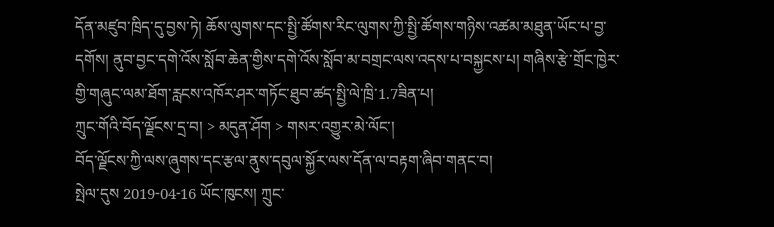དོན་མཛུབ་ཁྲིད་དུ་བྱས་ཏེ། ཆོས་ལུགས་དང་སྤྱི་ཚོགས་རིང་ལུགས་ཀྱི་སྤྱི་ཚོགས་གཉིས་འཚམ་མཐུན་ཡོང་པ་བྱ་དགོས། ནུབ་བྱང་དགེ་འོས་སློབ་ཆེན་གྱིས་དགེ་འོས་སློབ་མ་བགྲང་ལས་འདས་པ་བསྐྱངས་པ། གཞིས་རྩེ་གྲོང་ཁྱེར་གྱི་གཞུང་ལམ་ཐོག་རླངས་འཁོར་ཤར་གཏོང་ཐུབ་ཚད་སྤྱི་ལེ་ཁྲི་1.7ཟིན་པ།
ཀྲུང་གོའི་བོད་ལྗོངས་དྲ་བ། > མདུན་ཤོག > གསར་འགྱུར་མེ་ལོང་།
བོད་ལྗོངས་ཀྱི་ལས་ཞུགས་དང་རྩལ་ནུས་དབུལ་སྐྱོར་ལས་དོན་ལ་བརྟག་ཞིབ་གནང་བ།
སྤེལ་དུས 2019-04-16 ཡོང་ཁུངས། ཀྲུང་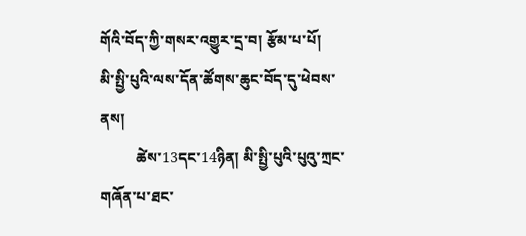གོའི་བོད་ཀྱི་གསར་འགྱུར་དྲ་བ། རྩོམ་པ་པོ།
མི་སྤྱི་པུའི་ལས་དོན་ཚོགས་ཆུང་བོད་དུ་ཕེབས་ནས།
          ཚེས་13དང་14ཉིན། མི་སྤྱི་པུའི་པུའུ་ཀྲང་གཞོན་པ་ཐང་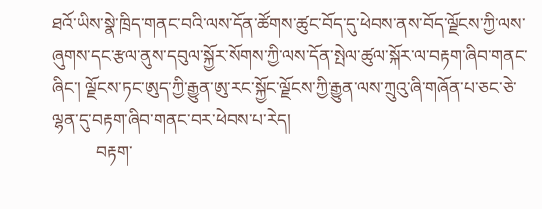ཐའོ་ཡིས་སྣེ་ཁྲིད་གནང་བའི་ལས་དོན་ཚོགས་ཚུང་བོད་དུ་ཕེབས་ནས་བོད་ལྗོངས་ཀྱི་ལས་ཞུགས་དང་རྩལ་ནུས་དབུལ་སྐྱོར་སོགས་ཀྱི་ལས་དོན་སྤེལ་ཚུལ་སྐོར་ལ་བརྟག་ཞིབ་གནང་ཞིང་། ལྗོངས་ཏང་ཨུད་ཀྱི་རྒྱུན་ཨུ་རང་སྐྱོང་ལྗོངས་ཀྱི་རྒྱུན་ལས་ཀྲུའུ་ཞི་གཞོན་པ་ཅང་ཅེ་ལྷན་དུ་བརྟག་ཞིབ་གནང་བར་ཕེབས་པ་རེད།
          བརྟག་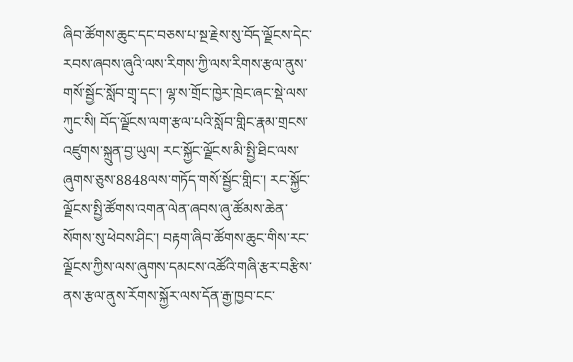ཞིབ་ཚོགས་ཆུང་དང་བཅས་པ་སྔ་རྗེས་སུ་བོད་ལྗོངས་དེང་རབས་ཞབས་ཞུའི་ལས་རིགས་ཀྱི་ལས་རིགས་རྩལ་ནུས་གསོ་སྦྱོང་སློབ་གྲྭ་དང་། ལྷ་ས་གྲོང་ཁྱེར་ཁྲེང་ཞང་སྡེ་ལས་ཀུང་སི། བོད་ལྗོངས་ལག་རྩལ་པའི་སློབ་གླིང་རྣམ་གྲངས་འཛུགས་སྐྲུན་བྱ་ཡུལ། རང་སྐྱོང་ལྗོངས་མི་སྤྱི་ཐིང་ལས་ཞུགས་ཅུས་8848ལས་གཏོད་གསོ་སྦྱོང་གླིང་། རང་སྐྱོང་ལྗོངས་སྤྱི་ཚོགས་འགན་ལེན་ཞབས་ཞུ་ཚོམས་ཆེན་སོགས་སུ་ཕེབས་ཤིང་། བརྟག་ཞིབ་ཚོགས་ཆུང་གིས་རང་ལྗོངས་ཀྱིས་ལས་ཞུགས་དམངས་འཚོའི་གཞི་རྩར་བརྩིས་ནས་རྩལ་ནུས་རོགས་སྐྱོར་ལས་དོན་རྒྱ་ཁྱབ་ངང་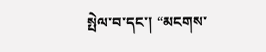སྤེལ་བ་དང་། “མངགས་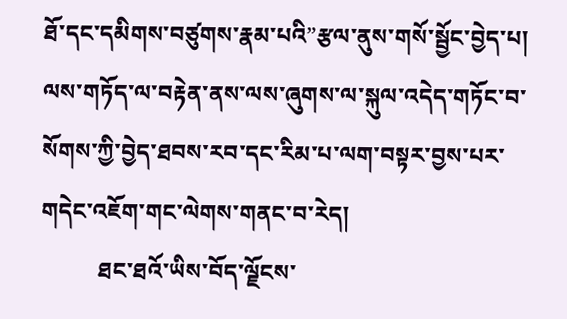ཐོ་དང་དམིགས་བཙུགས་རྣམ་པའི”རྩལ་ནུས་གསོ་སྦྱོང་བྱེད་པ། ལས་གཏོད་ལ་བརྟེན་ནས་ལས་ཞུགས་ལ་སྐུལ་འདེད་གཏོང་བ་སོགས་ཀྱི་བྱེད་ཐབས་རབ་དང་རིམ་པ་ལག་བསྟར་བྱས་པར་གདེང་འཇོག་གང་ལེགས་གནང་བ་རེད།
          ཐང་ཐའོ་ཡིས་བོད་ལྗོངས་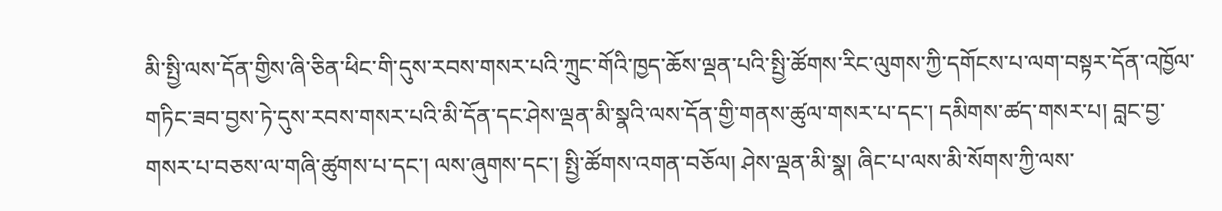མི་སྤྱི་ལས་དོན་གྱིས་ཞི་ཅིན་ཕིང་གི་དུས་རབས་གསར་པའི་ཀྲུང་གོའི་ཁྱད་ཆོས་ལྡན་པའི་སྤྱི་ཚོགས་རིང་ལུགས་ཀྱི་དགོངས་པ་ལག་བསྟར་དོན་འཁྱོལ་གཏིང་ཟབ་བྱས་ཏེ་དུས་རབས་གསར་པའི་མི་དོན་དང་ཤེས་ལྡན་མི་སྣའི་ལས་དོན་གྱི་གནས་ཚུལ་གསར་པ་དང་། དམིགས་ཚད་གསར་པ། བླང་བྱ་གསར་པ་བཅས་ལ་གཞི་ཚུགས་པ་དང་། ལས་ཞུགས་དང་། སྤྱི་ཚོགས་འགན་བཅོལ། ཤེས་ལྡན་མི་སྣ། ཞིང་པ་ལས་མི་སོགས་ཀྱི་ལས་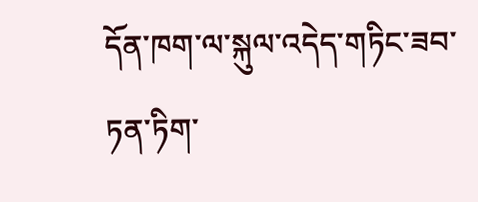དོན་ཁག་ལ་སྐུལ་འདེད་གཏིང་ཟབ་ཏན་ཏིག་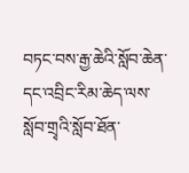བཏང་བས་རྒྱ་ཆེའི་སློབ་ཆེན་དང་འབྲིང་རིམ་ཆེད་ལས་སློབ་གྲྭའི་སློབ་ཐོན་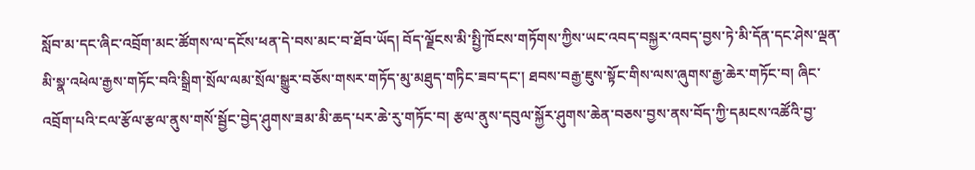སློབ་མ་དང་ཞིང་འབྲོག་མང་ཚོགས་ལ་དངོས་ཕན་དེ་བས་མང་བ་ཐོབ་ཡོད། བོད་ལྗོངས་མི་སྤྱི་ཁོངས་གཏོགས་ཀྱིས་ཡང་འབད་བསྐྱར་འབད་བྱས་ཏེ་མི་དོན་དང་ཤེས་ལྡན་མི་སྣ་འཕེལ་རྒྱས་གཏོང་བའི་སྒྲིག་སྲོལ་ལམ་སྲོལ་སྒྱུར་བཅོས་གསར་གཏོད་མུ་མཐུད་གཏིང་ཟབ་དང་། ཐབས་བརྒྱ་ཇུས་སྟོང་གིས་ལས་ཞུགས་རྒྱ་ཆེར་གཏོང་བ། ཞིང་འབྲོག་པའི་ངལ་རྩོལ་རྩལ་ནུས་གསོ་སྦྱོང་བྱེད་ཤུགས་ཟམ་མི་ཆད་པར་ཆེ་རུ་གཏོང་བ། རྩལ་ནུས་དབུལ་སྐྱོར་ཤུགས་ཆེན་བཅས་བྱས་ནས་བོད་ཀྱི་དམངས་འཚོའི་བྱ་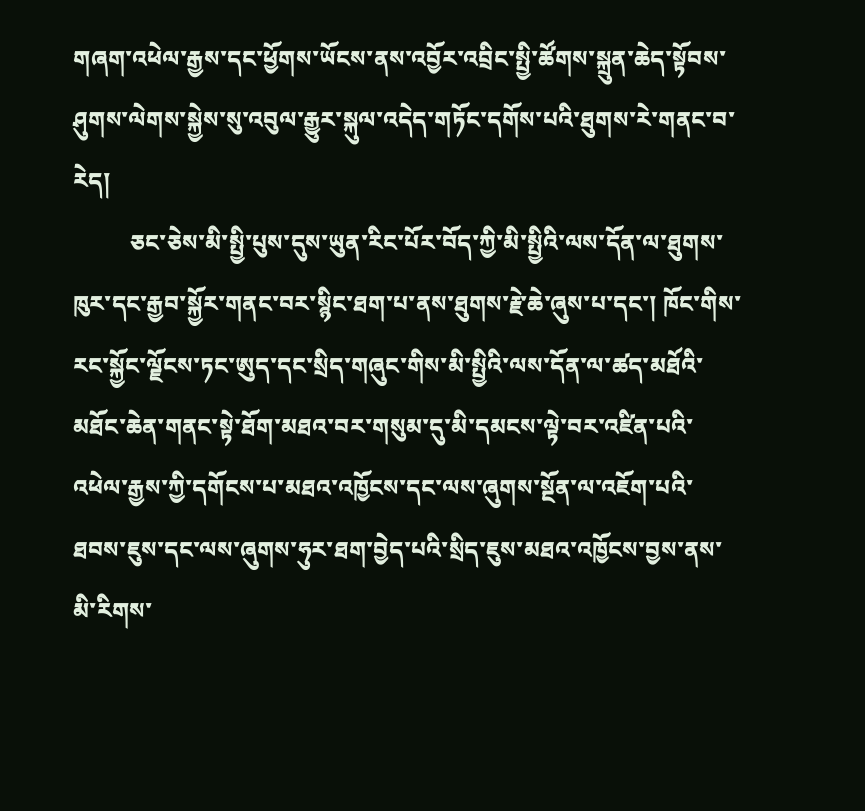གཞག་འཕེལ་རྒྱས་དང་ཕྱོགས་ཡོངས་ནས་འབྱོར་འབྲིང་སྤྱི་ཚོགས་སྐྲུན་ཆེད་སྟོབས་ཤུགས་ལེགས་སྐྱེས་སུ་འབུལ་རྒྱུར་སྐུལ་འདེད་གཏོང་དགོས་པའི་ཐུགས་རེ་གནང་བ་རེད།
          ཅང་ཅེས་མི་སྤྱི་པུས་དུས་ཡུན་རིང་པོར་བོད་ཀྱི་མི་སྤྱིའི་ལས་དོན་ལ་ཐུགས་ཁུར་དང་རྒྱབ་སྐྱོར་གནང་བར་སྙིང་ཐག་པ་ནས་ཐུགས་རྗེ་ཆེ་ཞུས་པ་དང་། ཁོང་གིས་རང་སྐྱོང་ལྗོངས་ཏང་ཨུད་དང་སྲིད་གཞུང་གིས་མི་སྤྱིའི་ལས་དོན་ལ་ཚད་མཐོའི་མཐོང་ཆེན་གནང་སྟེ་ཐོག་མཐའ་བར་གསུམ་དུ་མི་དམངས་ལྟེ་བར་འཛིན་པའི་འཕེལ་རྒྱས་ཀྱི་དགོངས་པ་མཐའ་འཁྱོངས་དང་ལས་ཞུགས་སྔོན་ལ་འཇོག་པའི་ཐབས་ཇུས་དང་ལས་ཞུགས་ཧུར་ཐག་བྱེད་པའི་སྲིད་ཇུས་མཐའ་འཁྱོངས་བྱས་ནས་མི་རིགས་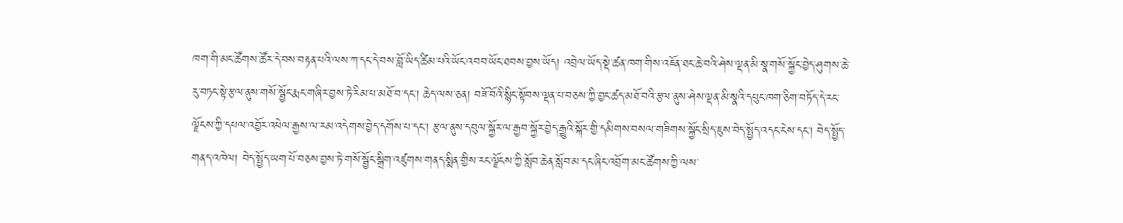ཁག་གི་མང་ཚོགས་ཚོར་དེ་བས་བརྟན་པའི་ལས་ཀ་དང་དེ་བས་བློ་ཡིད་ཚིམ་པའི་ཡོང་འབབ་ཡོང་ཐབས་བྱས་ཡོད། འབྲེལ་ཡོད་སྡེ་ཚན་ཁག་གིས་འཇོན་ཐང་ཆེ་བའི་ཤེས་ལྡན་མི་སྣ་གསོ་སྐྱོང་བྱེད་ཤུགས་ཆེ་རུ་བཏང་སྟེ་རྩལ་ནུས་གསོ་སྦྱོང་རྨང་གཞིར་བྱས་ཏེ་རིམ་པ་མཐོ་བ་དང་། ཆེད་ལས་ཅན། བཟོ་བོའི་སྙིང་སྟོབས་ལྡན་པ་བཅས་ཀྱི་བྱང་ཚད་མཐོ་བའི་རྩལ་ནུས་ཤེས་ལྡན་མི་སྣའི་དཔུང་ཁག་ཅིག་བཏོད་དེ་རང་ལྗོངས་ཀྱི་དཔལ་འབྱོར་འཕེལ་རྒྱས་ལ་རམ་འདེགས་བྱེད་དགོས་པ་དང་། རྩལ་ནུས་དབུལ་སྐྱོར་ལ་རྒྱབ་སྐྱོར་བྱེད་རྒྱུའི་སྐོར་གྱི་དམིགས་བསལ་གཟིགས་སྐྱོང་སྲིད་ཇུས་བེད་སྤྱོད་འདང་ངེས་དང་། བེད་སྤྱོད་གནད་འཁེལ། བེད་སྤྱོད་ཡག་པོ་བཅས་བྱས་ཏེ་གསོ་སྦྱོང་སྒྲིག་འཛུགས་གནད་སྨིན་གྱིས་རང་ལྗོངས་ཀྱི་སློབ་ཆེན་སློབ་མ་དང་ཞིང་འབྲོག་མང་ཚོགས་ཀྱི་ལས་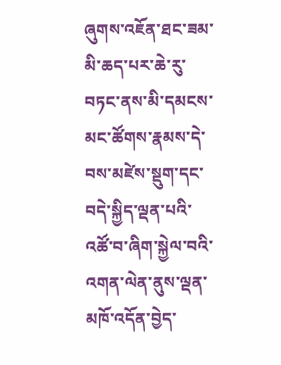ཞུགས་འཇོན་ཐང་ཟམ་མི་ཆད་པར་ཆེ་རུ་བཏང་ནས་མི་དམངས་མང་ཚོགས་རྣམས་དེ་བས་མཛེས་སྡུག་དང་བདེ་སྐྱིད་ལྡན་པའི་འཚོ་བ་ཞིག་སྐྱེལ་བའི་འགན་ལེན་ནུས་ལྡན་མཁོ་འདོན་བྱེད་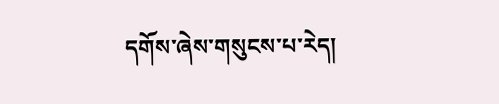དགོས་ཞེས་གསུངས་པ་རེད།